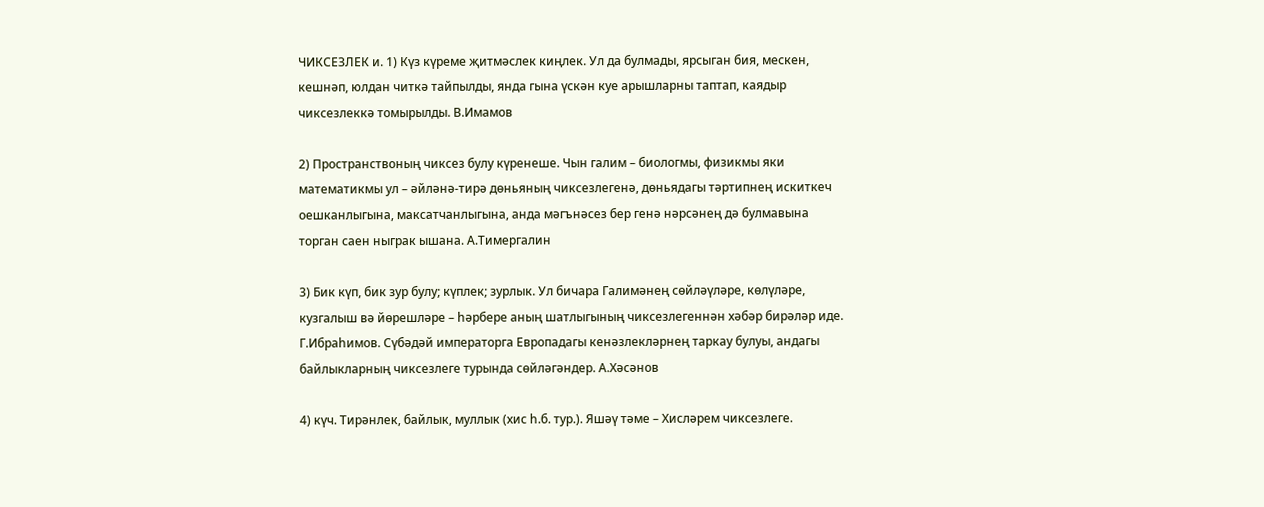ЧИКСЕЗЛЕК и. 1) Күз күреме җитмәслек киңлек. Ул да булмады, ярсыган бия, мескен, кешнәп, юлдан читкә тайпылды, янда гына үскән куе арышларны таптап, каядыр чиксезлеккә томырылды. В.Имамов

2) Пространствоның чиксез булу күренеше. Чын галим – биологмы, физикмы яки математикмы ул – әйләнә-тирә дөньяның чиксезлегенә, дөньядагы тәртипнең искиткеч оешканлыгына, максатчанлыгына, анда мәгънәсез бер генә нәрсәнең дә булмавына торган саен ныграк ышана. А.Тимергалин

3) Бик күп, бик зур булу; күплек; зурлык. Ул бичара Галимәнең сөйләүләре, көлүләре, кузгалыш вә йөрешләре – һәрбере аның шатлыгының чиксезлегеннән хәбәр бирәләр иде. Г.Ибраһимов. Сүбәдәй императорга Европадагы кенәзлекләрнең таркау булуы, андагы байлыкларның чиксезлеге турында сөйләгәндер. А.Хәсәнов

4) күч. Тирәнлек, байлык, муллык (хис һ.б. тур.). Яшәү тәме – Хисләрем чиксезлеге.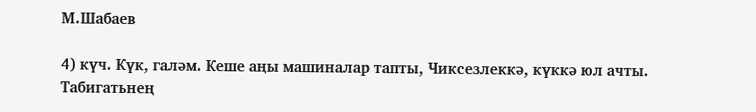М.Шабаев

4) күч. Күк, галәм. Кеше аңы машиналар тапты, Чиксезлеккә, күккә юл ачты. Табигатьнең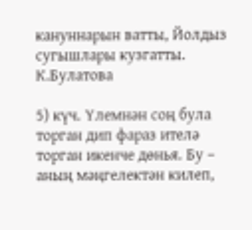кануннарын ватты, Йолдыз сугышлары кузгатты. К.Булатова

5) күч. Үлемнән соң була торган дип фараз ителә торган икенче дөнья. Бу – аның мәңгелектән килеп,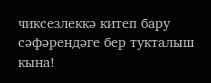чиксезлеккә китеп бару сәфәрендәге бер тукталыш кына!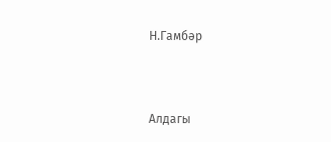Н.Гамбәр



Алдагы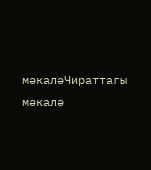мәкаләЧираттагы мәкалә